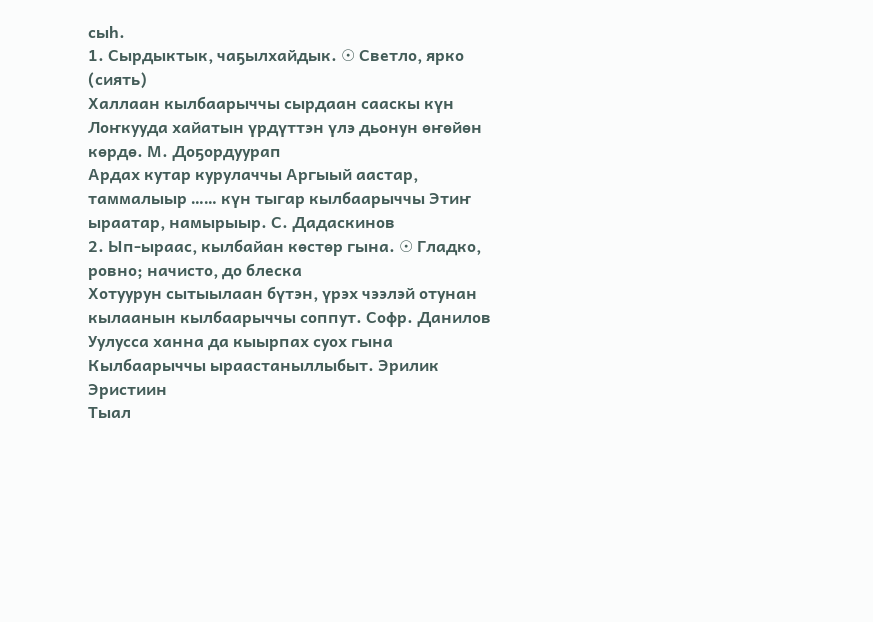сыһ.
1. Сырдыктык, чаҕылхайдык. ☉ Светло, ярко (сиять)
Халлаан кылбаарыччы сырдаан сааскы күн Лоҥкууда хайатын үрдүттэн үлэ дьонун өҥөйөн көрдө. М. Доҕордуурап
Ардах кутар курулаччы Аргыый аастар, таммалыыр …… күн тыгар кылбаарыччы Этиҥ ыраатар, намырыыр. С. Дадаскинов
2. Ып-ыраас, кылбайан көстөр гына. ☉ Гладко, ровно; начисто, до блеска
Хотуурун сытыылаан бүтэн, үрэх чээлэй отунан кылаанын кылбаарыччы соппут. Софр. Данилов
Уулусса ханна да кыырпах суох гына Кылбаарыччы ыраастаныллыбыт. Эрилик Эристиин
Тыал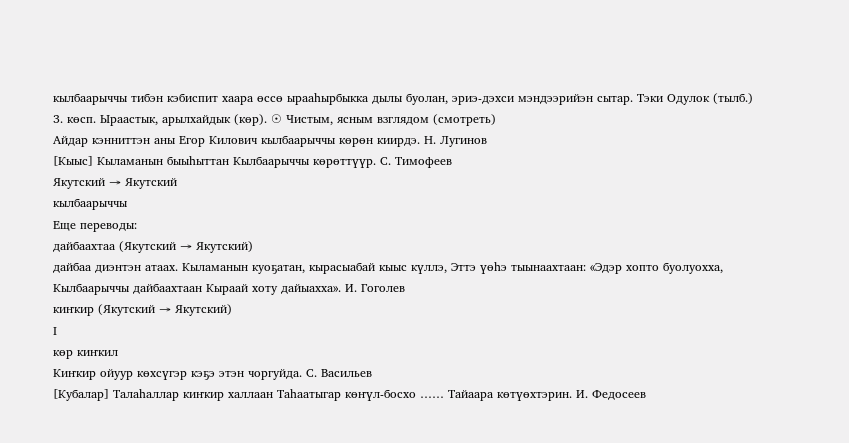кылбаарыччы тибэн кэбиспит хаара өссө ырааһырбыкка дылы буолан, эриэ-дэхси мэндээрийэн сытар. Тэки Одулок (тылб.)
3. көсп. Ыраастык, арылхайдык (көр). ☉ Чистым, ясным взглядом (смотреть)
Айдар кэнниттэн аны Егор Килович кылбаарыччы көрөн киирдэ. Н. Лугинов
[Кыыс] Кыламанын быыһыттан Кылбаарыччы көрөттүүр. С. Тимофеев
Якутский → Якутский
кылбаарыччы
Еще переводы:
дайбаахтаа (Якутский → Якутский)
дайбаа диэнтэн атаах. Кыламанын куоҕатан, кырасыабай кыыс күллэ, Эттэ үөһэ тыынаахтаан: «Эдэр хопто буолуохха, Кылбаарыччы дайбаахтаан Кыраай хоту дайыахха». И. Гоголев
киҥкир (Якутский → Якутский)
I
көр киҥкил
Киҥкир ойуур көхсүгэр кэҕэ этэн чоргуйда. С. Васильев
[Кубалар] Талаһаллар киҥкир халлаан Таһаатыгар көҥүл-босхо …… Тайаара көтүөхтэрин. И. Федосеев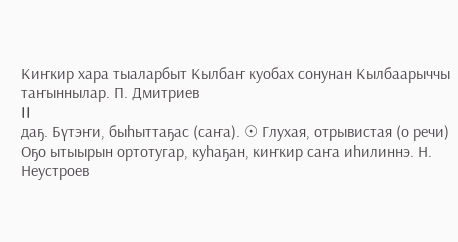Киҥкир хара тыаларбыт Кылбаҥ куобах сонунан Кылбаарыччы таҥыннылар. П. Дмитриев
II
даҕ. Бүтэҥи, быһыттаҕас (саҥа). ☉ Глухая, отрывистая (о речи)
Оҕо ытыырын ортотугар, куһаҕан, киҥкир саҥа иһилиннэ. Н. Неустроев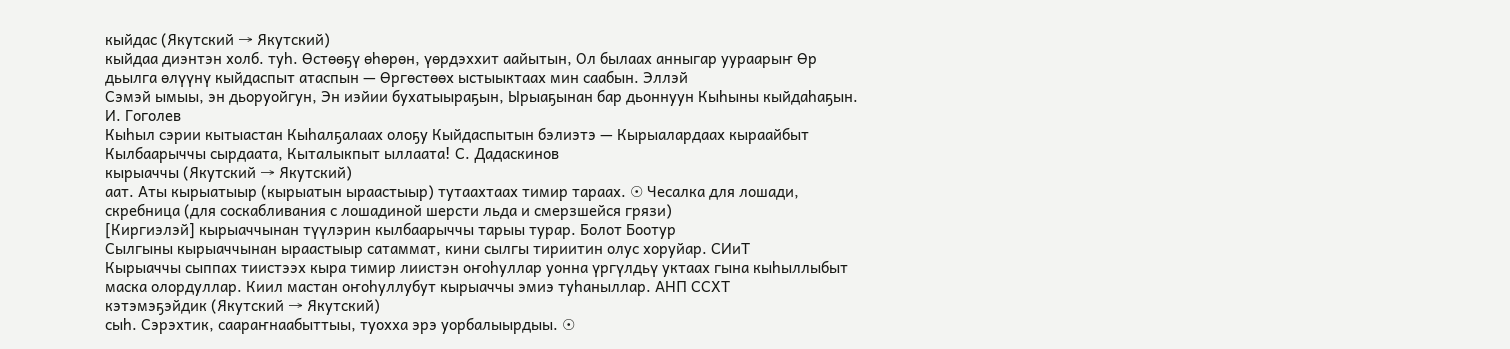кыйдас (Якутский → Якутский)
кыйдаа диэнтэн холб. туһ. Өстөөҕү өһөрөн, үөрдэххит аайытын, Ол былаах анныгар уураарыҥ Өр дьылга өлүүнү кыйдаспыт атаспын — Өргөстөөх ыстыыктаах мин саабын. Эллэй
Сэмэй ымыы, эн дьоруойгун, Эн иэйии бухатыыраҕын, Ырыаҕынан бар дьоннуун Кыһыны кыйдаһаҕын. И. Гоголев
Кыһыл сэрии кытыастан Кыһалҕалаах олоҕу Кыйдаспытын бэлиэтэ — Кырыалардаах кыраайбыт Кылбаарыччы сырдаата, Кыталыкпыт ыллаата! С. Дадаскинов
кырыаччы (Якутский → Якутский)
аат. Аты кырыатыыр (кырыатын ыраастыыр) тутаахтаах тимир тараах. ☉ Чесалка для лошади, скребница (для соскабливания с лошадиной шерсти льда и смерзшейся грязи)
[Киргиэлэй] кырыаччынан түүлэрин кылбаарыччы тарыы турар. Болот Боотур
Сылгыны кырыаччынан ыраастыыр сатаммат, кини сылгы тириитин олус хоруйар. СИиТ
Кырыаччы сыппах тиистээх кыра тимир лиистэн оҥоһуллар уонна үргүлдьү уктаах гына кыһыллыбыт маска олордуллар. Киил мастан оҥоһуллубут кырыаччы эмиэ туһаныллар. АНП ССХТ
кэтэмэҕэйдик (Якутский → Якутский)
сыһ. Сэрэхтик, саараҥнаабыттыы, туохха эрэ уорбалыырдыы. ☉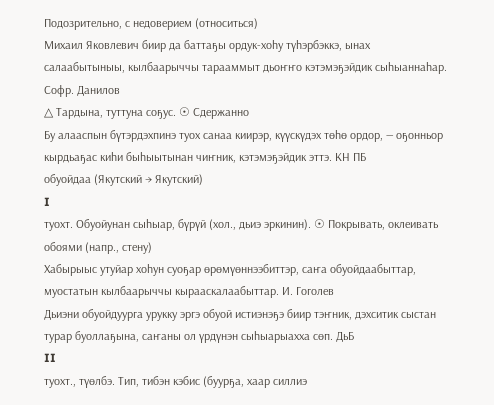Подозрительно, с недоверием (относиться)
Михаил Яковлевич биир да баттаҕы ордук-хоһу түһэрбэккэ, ынах салаабытыныы, кылбаарыччы тарааммыт дьоҥҥо кэтэмэҕэйдик сыһыаннаһар. Софр. Данилов
△ Тардына, туттуна соҕус. ☉ Сдержанно
Бу алааспын бүтэрдэхпинэ туох санаа киирэр, күүскүдэх төһө ордор, — оҕонньор кырдьаҕас киһи быһыытынан чиҥник, кэтэмэҕэйдик эттэ. КН ПБ
обуойдаа (Якутский → Якутский)
I
туохт. Обуойунан сыһыар, бүрүй (хол., дьиэ эркинин). ☉ Покрывать, оклеивать обоями (напр., стену)
Хабырыыс утуйар хоһун суоҕар өрөмүөннээбиттэр, саҥа обуойдаабыттар, муостатын кылбаарыччы кырааскалаабыттар. И. Гоголев
Дьиэни обуойдуурга урукку эргэ обуой истиэнэҕэ биир тэҥник, дэхситик сыстан турар буоллаҕына, саҥаны ол үрдүнэн сыһыарыахха сөп. ДьБ
II
туохт., түөлбэ. Тип, тибэн кэбис (буурҕа, хаар силлиэ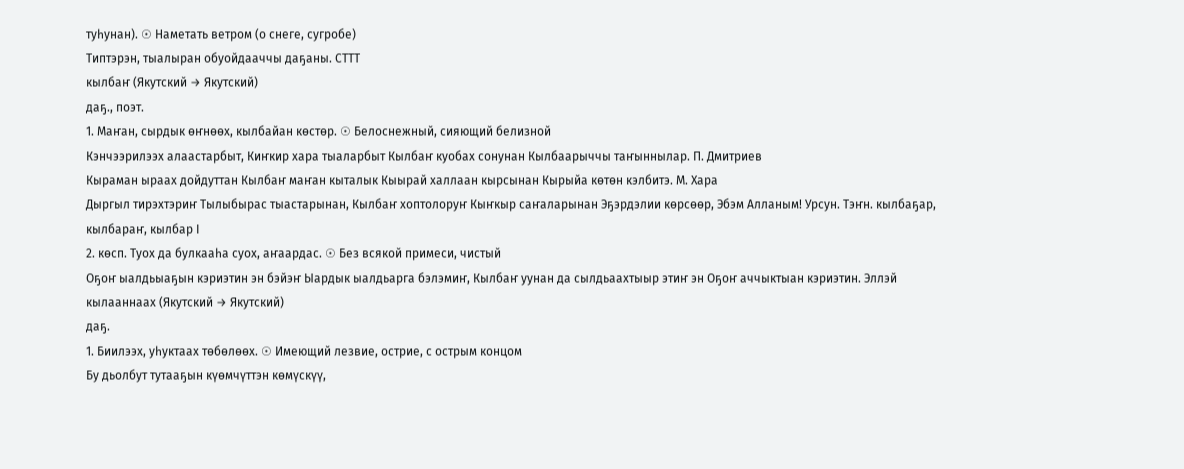туһунан). ☉ Наметать ветром (о снеге, сугробе)
Типтэрэн, тыалыран обуойдааччы даҕаны. СТТТ
кылбаҥ (Якутский → Якутский)
даҕ., поэт.
1. Маҥан, сырдык өҥнөөх, кылбайан көстөр. ☉ Белоснежный, сияющий белизной
Кэнчээрилээх алаастарбыт, Киҥкир хара тыаларбыт Кылбаҥ куобах сонунан Кылбаарыччы таҥыннылар. П. Дмитриев
Кыраман ыраах дойдуттан Кылбаҥ маҥан кыталык Кыырай халлаан кырсынан Кырыйа көтөн кэлбитэ. М. Хара
Дыргыл тирэхтэриҥ Тылыбырас тыастарынан, Кылбаҥ хоптолоруҥ Кыҥкыр саҥаларынан Эҕэрдэлии көрсөөр, Эбэм Алланым! Урсун. Тэҥн. кылбаҕар, кылбараҥ, кылбар I
2. көсп. Туох да булкааһа суох, аҥаардас. ☉ Без всякой примеси, чистый
Оҕоҥ ыалдьыаҕын кэриэтин эн бэйэҥ Ыардык ыалдьарга бэлэмиҥ, Кылбаҥ уунан да сылдьаахтыыр этиҥ эн Оҕоҥ аччыктыан кэриэтин. Эллэй
кылааннаах (Якутский → Якутский)
даҕ.
1. Биилээх, уһуктаах төбөлөөх. ☉ Имеющий лезвие, острие, с острым концом
Бу дьолбут тутааҕын күөмчүттэн көмүскүү,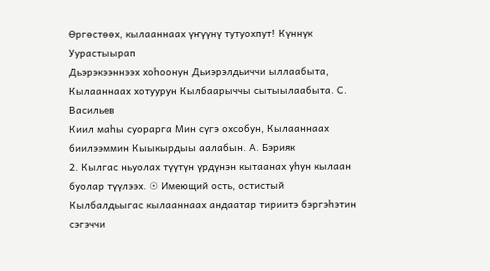Өргөстөөх, кылааннаах үҥүүнү тутуохпут! Күннүк Уурастыырап
Дьэрэкээннээх хоһоонун Дьиэрэлдьиччи ыллаабыта, Кылааннаах хотуурун Кылбаарыччы сытыылаабыта. С. Васильев
Киил маһы суорарга Мин сүгэ охсобун, Кылааннаах биилээммин Кыыкырдыы аалабын. А. Бэрияк
2. Кылгас ньуолах түүтүн үрдүнэн кытаанах уһун кылаан буолар түүлээх. ☉ Имеющий ость, остистый
Кылбалдьыгас кылааннаах андаатар тириитэ бэргэһэтин сэгэччи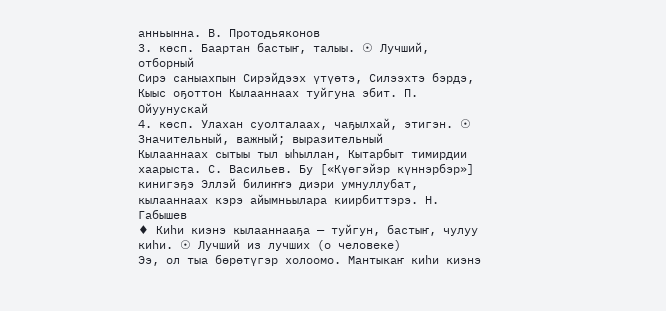анньынна. В. Протодьяконов
3. көсп. Баартан бастыҥ, талыы. ☉ Лучший, отборный
Сирэ саныахпын Сирэйдээх үтүөтэ, Силээхтэ бэрдэ, Кыыс оҕоттон Кылааннаах туйгуна эбит. П. Ойуунускай
4. көсп. Улахан суолталаах, чаҕылхай, этигэн. ☉ Значительный, важный; выразительный
Кылааннаах сытыы тыл ыһыллан, Кытарбыт тимирдии хаарыста. С. Васильев. Бу [«Күөгэйэр күннэрбэр»] кинигэҕэ Эллэй билиҥҥэ диэри умнуллубат, кылааннаах кэрэ айымньылара киирбиттэрэ. Н. Габышев
♦ Киһи киэнэ кылааннааҕа — туйгун, бастыҥ, чулуу киһи. ☉ Лучший из лучших (о человеке)
Ээ, ол тыа бөрөтүгэр холоомо. Мантыкаҥ киһи киэнэ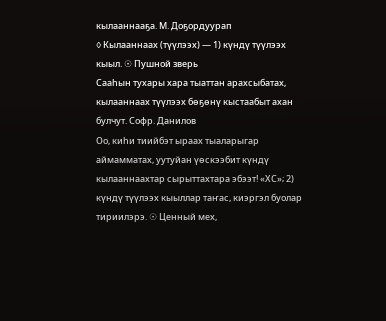кылааннааҕа. М. Доҕордуурап
◊ Кылааннаах (түүлээх) — 1) күндү түүлээх кыыл. ☉ Пушной зверь
Сааһын тухары хара тыаттан арахсыбатах, кылааннаах түүлээх бөҕөнү кыстаабыт ахан булчут. Софр. Данилов
Оо, киһи тиийбэт ыраах тыаларыгар аймамматах, уутуйан үөскээбит күндү кылааннаахтар сырыттахтара эбээт! «ХС»; 2) күндү түүлээх кыыллар таҥас, киэргэл буолар тириилэрэ. ☉ Ценный мех,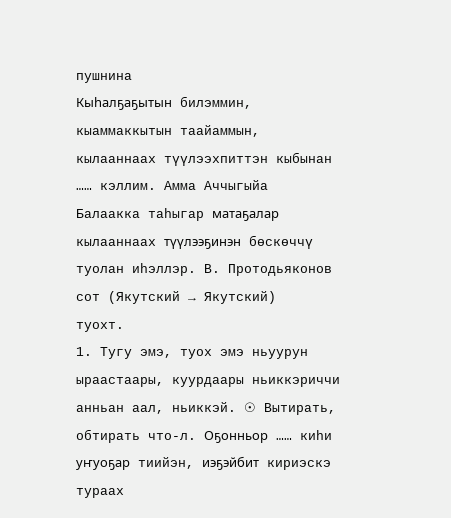пушнина
Кыһалҕаҕытын билэммин, кыаммаккытын таайаммын, кылааннаах түүлээхпиттэн кыбынан …… кэллим. Амма Аччыгыйа
Балаакка таһыгар матаҕалар кылааннаах түүлээҕинэн бөскөччү туолан иһэллэр. В. Протодьяконов
сот (Якутский → Якутский)
туохт.
1. Тугу эмэ, туох эмэ ньуурун ыраастаары, куурдаары ньиккэриччи анньан аал, ньиккэй. ☉ Вытирать, обтирать что-л. Оҕонньор …… киһи уҥуоҕар тиийэн, иэҕэйбит кириэскэ тураах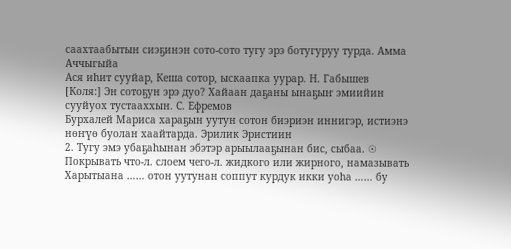саахтаабытын сиэҕинэн сото-сото тугу эрэ ботугуруу турда. Амма Аччыгыйа
Ася иһит сууйар, Кеша сотор, ыскаапка уурар. Н. Габышев
[Коля:] Эн сотоҕун эрэ дуо? Хайаан даҕаны ынаҕыҥ эмиийин сууйуох тустааххын. С. Ефремов
Бурхалей Мариса хараҕын уутун сотон биэриэн иннигэр, истиэнэ нөҥүө буолан хаайтарда. Эрилик Эристиин
2. Тугу эмэ убаҕаһынан эбэтэр арыылааҕынан бис, сыбаа. ☉ Покрывать что-л. слоем чего-л. жидкого или жирного, намазывать
Харытыана …… отон уутунан соппут курдук икки уоһа …… бу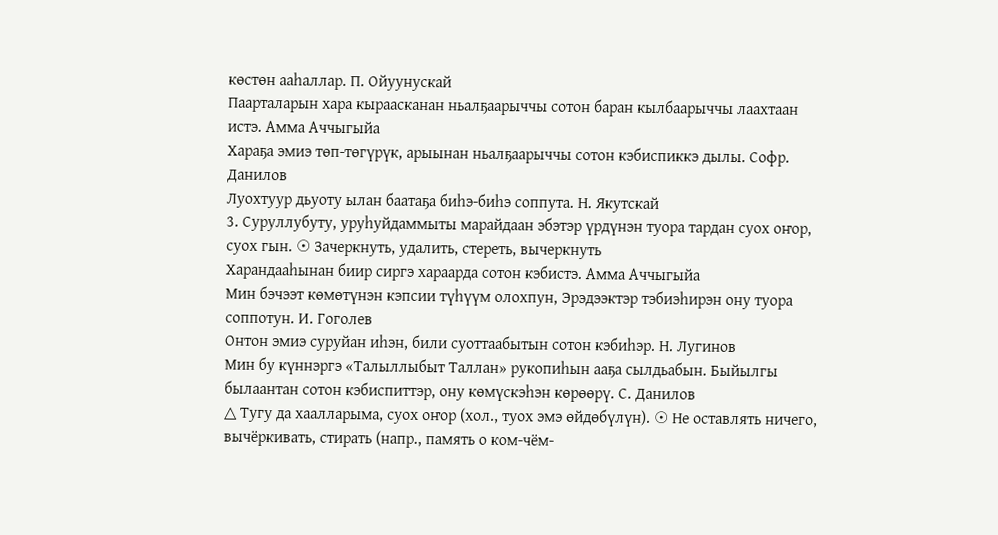көстөн ааһаллар. П. Ойуунускай
Паарталарын хара кыраасканан ньалҕаарыччы сотон баран кылбаарыччы лаахтаан истэ. Амма Аччыгыйа
Хараҕа эмиэ төп-төгүрүк, арыынан ньалҕаарыччы сотон кэбиспиккэ дылы. Софр. Данилов
Луохтуур дьуоту ылан баатаҕа биһэ-биһэ соппута. Н. Якутскай
3. Суруллубуту, уруһуйдаммыты марайдаан эбэтэр үрдүнэн туора тардан суох оҥор, суох гын. ☉ Зачеркнуть, удалить, стереть, вычеркнуть
Харандааһынан биир сиргэ хараарда сотон кэбистэ. Амма Аччыгыйа
Мин бэчээт көмөтүнэн кэпсии түһүүм олохпун, Эрэдээктэр тэбиэһирэн ону туора соппотун. И. Гоголев
Онтон эмиэ суруйан иһэн, били суоттаабытын сотон кэбиһэр. Н. Лугинов
Мин бу күннэргэ «Талыллыбыт Таллан» рукопиһын ааҕа сылдьабын. Быйылгы былаантан сотон кэбиспиттэр, ону көмүскэһэн көрөөрү. С. Данилов
△ Тугу да хаалларыма, суох оҥор (хол., туох эмэ өйдөбүлүн). ☉ Не оставлять ничего, вычёркивать, стирать (напр., память о ком-чём-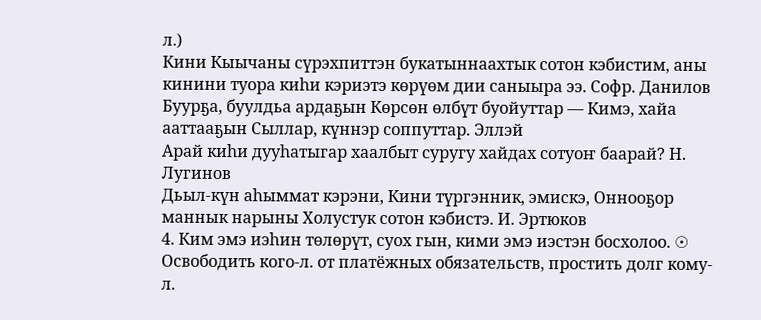л.)
Кини Кыычаны сүрэхпиттэн букатыннаахтык сотон кэбистим, аны кинини туора киһи кэриэтэ көрүөм дии саныыра ээ. Софр. Данилов
Буурҕа, буулдьа ардаҕын Көрсөн өлбүт буойуттар — Кимэ, хайа ааттааҕын Сыллар, күннэр соппуттар. Эллэй
Арай киһи дууһатыгар хаалбыт суругу хайдах сотуоҥ баарай? Н. Лугинов
Дьыл-күн аһыммат кэрэни, Кини түргэнник, эмискэ, Оннооҕор маннык нарыны Холустук сотон кэбистэ. И. Эртюков
4. Ким эмэ иэһин төлөрүт, суох гын, кими эмэ иэстэн босхолоо. ☉ Освободить кого-л. от платёжных обязательств, простить долг кому-л.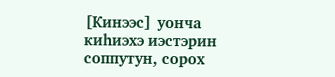[Кинээс] уонча киһиэхэ иэстэрин соппутун, сорох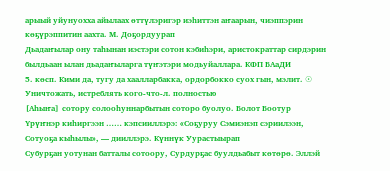арыый уйунуохха айылаах өттүлэригэр иэһиттэн аҥаарын, чиэппэрин көҕүрэппитин аахта. М. Доҕордуурап
Дьадаҥылар ону таһынан иэстэри сотон кэбиһэри, аристократтар сирдэрин былдьаан ылан дьадаҥыларга түҥэтэри модьуйаллара. КФП БАаДИ
5. көсп. Кими да, тугу да хаалларбакка, ордорбокко суох гын, мэлит. ☉ Уничтожать, истреблять кого-что-л. полностью
[Аһыҥа] сотору солооһуннарбытын соторо буолуо. Болот Боотур
Үрүҥнэр киһиргээн …… кэпсииллэрэ: «Соҕуруу Сэмиэнэп сэриилээн, Сотуоҕа кыһылы», — дииллэрэ. Күннүк Уурастыырап
Субурҕан уотунан батталы сотоору, Сурдурҕас буулдьабыт көтөрө. Эллэй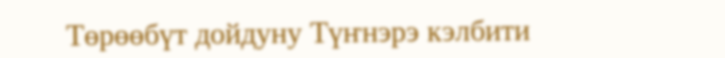Төрөөбүт дойдуну Түҥнэрэ кэлбити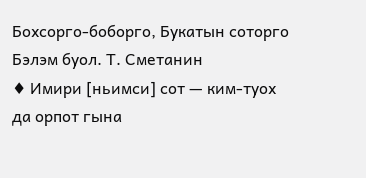Бохсорго-боборго, Букатын соторго Бэлэм буол. Т. Сметанин
♦ Имири [ньимси] сот — ким-туох да орпот гына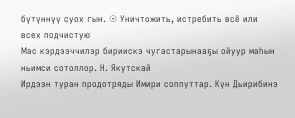бүтүннүү суох гын. ☉ Уничтожить, истребить всё или всех подчистую
Мас кэрдээччилэр бириискэ чугастарынааҕы ойуур маһын ньимси сотоллор. Н. Якутскай
Ирдээн туран продотряды Имири соппуттар. Күн Дьирибинэ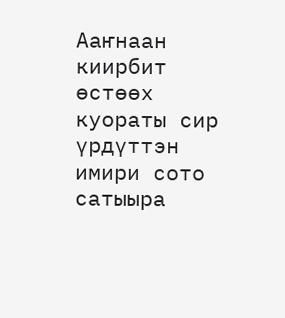Ааҥнаан киирбит өстөөх куораты сир үрдүттэн имири сото сатыыра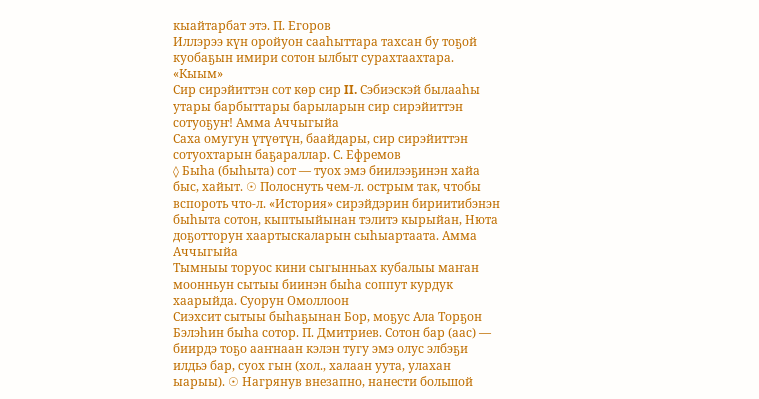кыайтарбат этэ. П. Егоров
Иллэрээ күн оройуон сааһыттара тахсан бу тоҕой куобаҕын имири сотон ылбыт сурахтаахтара. «Кыым»
Сир сирэйиттэн сот көр сир II. Сэбиэскэй былааһы утары барбыттары барыларын сир сирэйиттэн сотуоҕуҥ! Амма Аччыгыйа
Саха омугун үтүөтүн, баайдары, сир сирэйиттэн сотуохтарын баҕараллар. С. Ефремов
◊ Быһа (быһыта) сот — туох эмэ биилээҕинэн хайа быс, хайыт. ☉ Полоснуть чем-л. острым так, чтобы вспороть что-л. «История» сирэйдэрин бириитибэнэн быһыта сотон, кыптыыйынан тэлитэ кырыйан, Нюта доҕотторун хаартыскаларын сыһыартаата. Амма Аччыгыйа
Тымныы торуос кини сыгынньах кубалыы маҥан моонньун сытыы биинэн быһа соппут курдук хаарыйда. Суорун Омоллоон
Сиэхсит сытыы быһаҕынан Бор, моҕус Ала Торҕон Бэлэһин быһа сотор. П. Дмитриев. Сотон бар (аас) — биирдэ тоҕо ааҥнаан кэлэн тугу эмэ олус элбэҕи илдьэ бар, суох гын (хол., халаан уута, улахан ыарыы). ☉ Нагрянув внезапно, нанести большой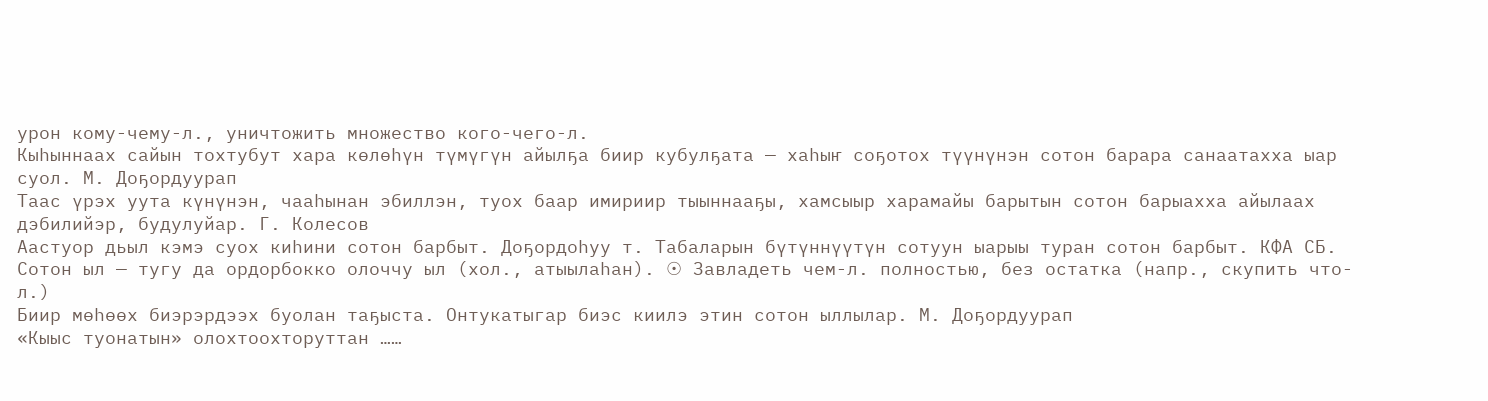урон кому-чему-л., уничтожить множество кого-чего-л.
Кыһыннаах сайын тохтубут хара көлөһүн түмүгүн айылҕа биир кубулҕата — хаһыҥ соҕотох түүнүнэн сотон барара санаатахха ыар суол. М. Доҕордуурап
Таас үрэх уута күнүнэн, чааһынан эбиллэн, туох баар имириир тыыннааҕы, хамсыыр харамайы барытын сотон барыахха айылаах дэбилийэр, будулуйар. Г. Колесов
Аастуор дьыл кэмэ суох киһини сотон барбыт. Доҕордоһуу т. Табаларын бүтүннүүтүн сотуун ыарыы туран сотон барбыт. КФА СБ. Сотон ыл — тугу да ордорбокко олоччу ыл (хол., атыылаһан). ☉ Завладеть чем-л. полностью, без остатка (напр., скупить что-л.)
Биир мөһөөх биэрэрдээх буолан таҕыста. Онтукатыгар биэс киилэ этин сотон ыллылар. М. Доҕордуурап
«Кыыс туонатын» олохтоохторуттан ……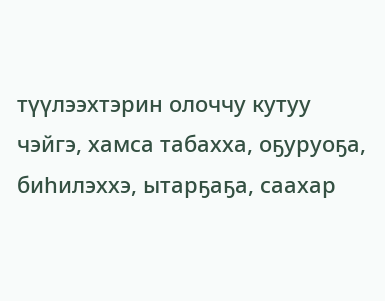түүлээхтэрин олоччу кутуу чэйгэ, хамса табахха, оҕуруоҕа, биһилэххэ, ытарҕаҕа, саахар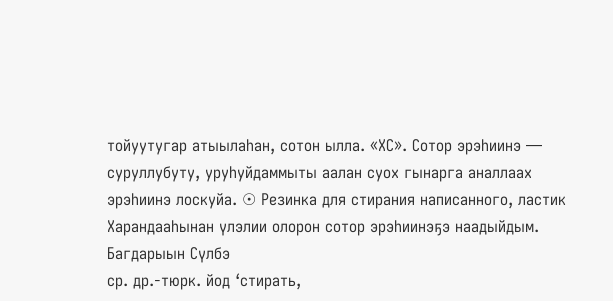тойуутугар атыылаһан, сотон ылла. «ХС». Сотор эрэһиинэ — суруллубуту, уруһуйдаммыты аалан суох гынарга аналлаах эрэһиинэ лоскуйа. ☉ Резинка для стирания написанного, ластик
Харандааһынан үлэлии олорон сотор эрэһиинэҕэ наадыйдым. Багдарыын Сүлбэ
ср. др.-тюрк. йод ‘стирать,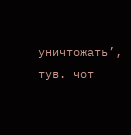уничтожать’, тув. чот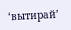‘вытирай’